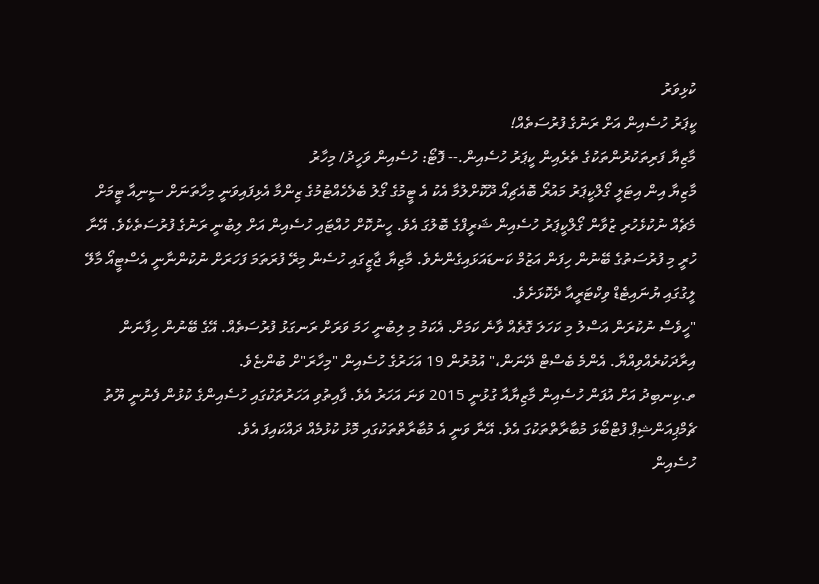ކުޅިވަރު
ކީޕަރު ހުސެއިން އަށް ރަނުގެ ފުރުސަތެއް!
މާޒިޔާ ފަރިތަކުރުންތަކުގެ ތެރެއިން ކީޕަރު ހުސެއިން.-- ފޮޓޯ: ހުސެއިން ވަހީދު/ މިހާރު
މާޒިޔާ އިން އިޓަލީ ގޯލްކީޕަރު މައުރޯ ބޮއެޗިއޯ ދޫކޮށްލުމާ އެކު އެ ޓީމުގެ ގޯލު ބެލެހެއްޓުމުގެ ޒިންމާ އެޅިފައިވަނީ މިހާތަނަށް ސީނިއާ ޓީމަށް މެޗެއް ނުކުޅެހުރި ޒުވާން ގޯލްކީޕަރު ހުސެއިން ޝަރީފްގެ ބޮލުގަ އެވެ. ހީނުކޮށް ހުއްޓައި ހުސެއިން އަށް ލިބުނީ ރަނުގެ ފުރުސަތެކެވެ. އޭނާ ހުރީ މި ފުރުސަތުގެ ބޭނުން ހިފަން އަޒުމް ކަނޑައަޅައިގެންނެވެ. މާޒިޔާ ޖާޒީގައި ހުސެން މިރޭ ފުރަތަމަ ފަހަރަށް ނުކުންނާނީ އެސްޓީއޯ މާލޭ ލީގުގައި ޔުނައިޓެޑް ވިކްޓަރީއާ ދެކޮޅަށެވެ.
"ހީވެސް ނުކުރަން އަސްލު މި ކަހަލަ ގޮތެއް ވާނެ ކަމަށް. އެކަމު މި ލިބުނީ ހަމަ ވަރަށް ރަނގަޅު ފުރުސަތެއް. އޭގެ ބޭނުން ހިފާނަން އިރާދަކުރެއްވިއްޔާ. އެންމެ ބެސްޓް ދޭނަން،" އުމުރުން 19 އަހަރުގެ ހުސެއިން "މިހާރަ"ށް ބުންޏެވެ.
ތ.ކިނބިދު އަށް އުފަން ހުސެއިން މާޒިޔާއާ ގުޅުނީ 2015 ވަނަ އަހަރު އެވެ. ފާއިތުވި އަހަރުތަކުގައި ހުސެއިންގެ ކުޅުން ފެނުނީ ޔޫތު ޗެމްޕިއަންޝިޕް ފުޓްބޯޅަ މުބާރާތްތަކުގަ އެވެ. އޭނާ ވަނީ އެ މުބާރާތްތަކުގައި މޮޅު ކުޅުމެއް ދައްކައިފަ އެވެ.
ހުސެއިން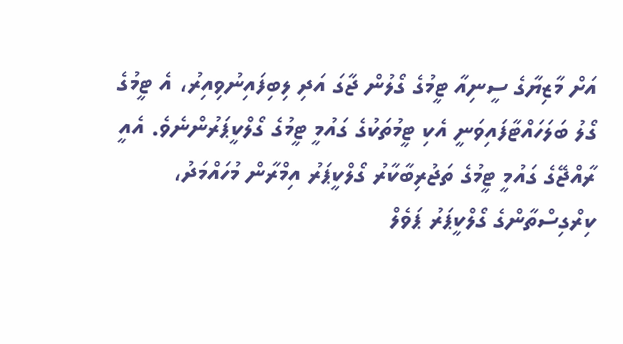އަށް މާޒިޔާގެ ސީނިއާ ޓީމުގެ ގޯލުން ޖާގަ އަދި ލިބިފައިނުވިއިރު، އެ ޓީމުގެ ގޯލު ބަލަހައްޓާފައިވަނީ އެކި ޓީމުތަކުގެ ގައުމީ ޓީމުގެ ގޯލްކީޕަރުންނެވެ. އެއީ ރާއްޖޭގެ ގައުމީ ޓީމުގެ ތަޖުރިބާކާރު ގޯލްކީޕަރު އިމްރާން މުހައްމަދު، ކިރްގިސްތާންގެ ގޯލްކީޕަރު ޕަވެލް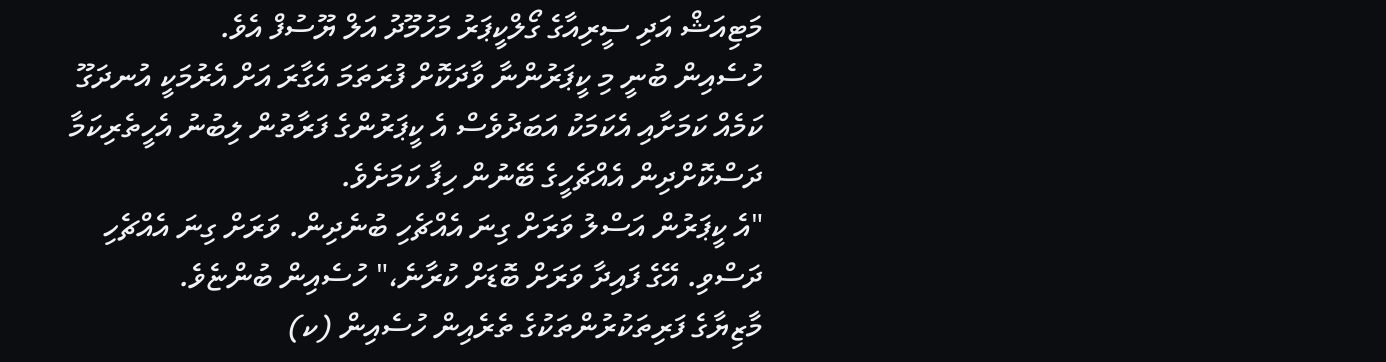މަޓިއަޝް އަދި ސީރިއާގެ ގޯލްކީޕަރު މަހުމޫދު އަލް ޔޫސުފް އެވެ.
ހުސެއިން ބުނީ މި ކީޕަރުންނާ ވާދަކޮށް ފުރަތަމަ އެގާރަ އަށް އެރުމަކީ އުނދަގޫ ކަމެއް ކަމަށާއި އެކަމަކު އަބަދުވެސް އެ ކީޕަރުންގެ ފަރާތުން ލިބުނު އެހީތެރިކަމާ ދަސްކޮށްދިން އެއްޗެހީގެ ބޭނުން ހިފާ ކަމަށެވެ.
"އެ ކީޕަރުން އަސްލު ވަރަށް ގިނަ އެއްޗެހި ބުނެދިން. ވަރަށް ގިނަ އެއްޗެހި ދަސްވި. އޭގެ ފައިދާ ވަރަށް ބޮޑަށް ކުރާނެ،" ހުސެއިން ބުންޏެވެ.
މާޒިޔާގެ ފަރިތަކުރުންތަކުގެ ތެރެއިން ހުސެއިން (ކ)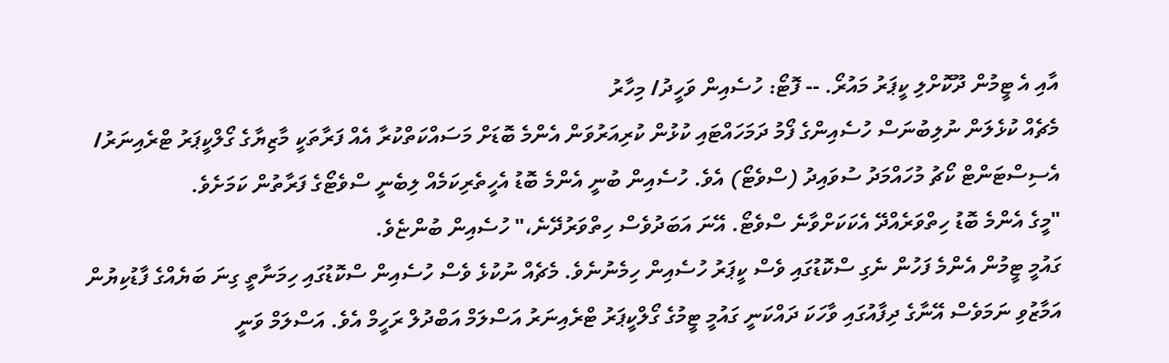އާއި އެ ޓީމުން ދޫކޮށްލި ކީޕަރު މައުރޯ. -- ފޮޓޯ: ހުސެއިން ވަހީދު/ މިހާރު
މެޗެއް ކުޅެލަން ނުލިބުނަސް ހުސެއިންގެ ފޯމު ދަމަހައްޓައި ކުޅުން ކުރިއަރުވަން އެންމެ ބޮޑަށް މަސައްކަތްކުރާ އެއް ފަރާތަކީ މާޒިޔާގެ ގޯލްކީޕަރު ޓްރެއިނަރު/ އެސިސްޓަންޓް ކޯޗު މުހައްމަދު ސުވައިދު (ސްވެޓޯ) އެވެ. ހުސެއިން ބުނީ އެންމެ ބޮޑު އެހީތެރިކަމެއް ލިބެނީ ސްވެޓޯގެ ފަރާތުން ކަމަށެވެ.
"މީގެ އެންމެ ބޮޑު ހިތްވަރެއްދޭ އެކަކަށްވާނެ ސްވެޓޯ. އޭނަ އަބަދުވެސް ހިތްވަރުދޭނެ،" ހުސެއިން ބުންޏެވެ.
ގައުމީ ޓީމުން އެންމެ ފަހުން ނެގި ސްކޮޑުގައި ވެސް ކީޕަރު ހުސެއިން ހިމެނުނެވެ. މެޗެއް ނުކުޅެ ވެސް ހުސެއިން ސްކޮޑުގައި ހިމަނާތީ ގިނަ ބަޔެއްގެ ފާޑުކިޔުން އަމާޒުވި ނަމަވެސް އޭނާގެ ދިފާއުގައި ވާހަކަ ދައްކަނީ ގައުމީ ޓީމުގެ ގޯލްކީޕަރު ޓްރެއިނަރު އަސްލަމް އަބްދުލް ރަހީމް އެވެ. އަސްލަމް ވަނީ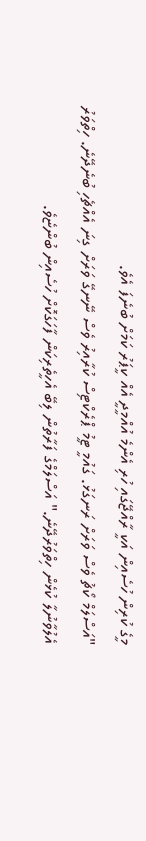މީގެ ކުރިން ހުސެއިން އަކީ ރާއްޖޭގައި ހުރި އެންމެ އުއްމީދީ އެއް ކީޕަރު ކަމަށް ބުނެފަ އެވެ.
"އަސްލަމް ކޯޗު ވެސް ވަރަށް ރަނގަޅު. ގައުމީ ޓީމު ޕްރެކްޓިސް ކުރާއިރު ވެސް ނޭނގޭ ވަރަށް ގިނަ އެއްޗެހި ބުނެދޭނެ. ހިތްވަރު އެލުވާނުލާ ކުޅެން ހިތްވަރުދޭނެ." އަސްލަމްގެ ފަރާތުން ލިބޭ އެހީތެރިކަން ފާހަގަކޮށް ހުސެއިން ބުންޏެވެ.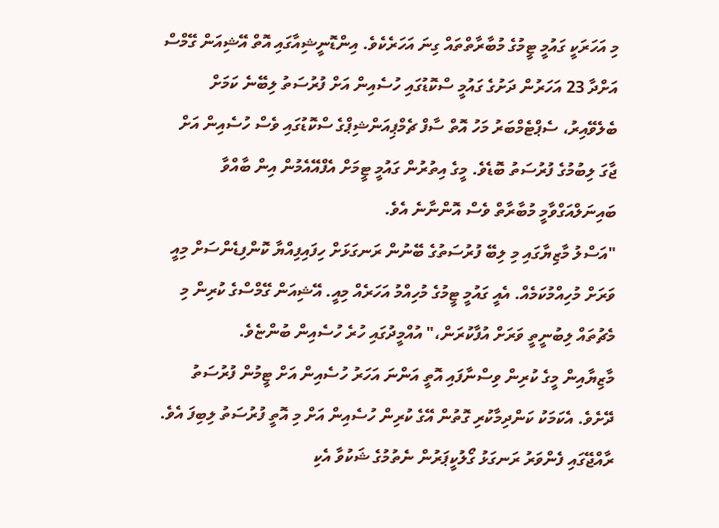މި އަހަރަކީ ގައުމީ ޓީމުގެ މުބާރާތްތައް ގިނަ އަހަރެކެވެ. އިންޑޮނީޝިއާގައި އޮތް އޭޝިއަން ގޭމްސް އަށްދާ 23 އަހަރުން ދަށުގެ ގައުމީ ސްކޮޑުގައި ހުސެއިން އަށް ފުރުސަތު ލިބޭނެ ކަމަށް ބެލެވޭއިރު، ސެޕްޓެމްބަރު މަހު އޮތް ސާފް ޗެމްޕިއަންޝިޕްގެ ސްކޮޑުގައި ވެސް ހުސެއިން އަށް ޖާގަ ލިބުމުގެ ފުރުސަތު ބޮޑެވެ. މީގެ އިތުރުން ގައުމީ ޓީމަށް އެފްއޭއެމުން އިން ބާއްވާ ބައިނަލްއަގްވާމީ މުބާރާތް ވެސް އޮންނާނެ އެވެ.
"އަސްލު މާޒިޔާގައި މި ލިބޭ ފުރުސަތުގެ ބޭނުން ރަނގަޅަށް ހިފައިފިއްޔާ ކޮންފިޑެންސަށް މިއީ ވަރަށް މުހިއްމުކަމެއް. އެއީ ގައުމީ ޓީމުގެ މުހިއްމު އަހަރެއް މިއީ. އޭޝިއަން ގޭމްސްގެ ކުރިން މި މެޗުތައް ލިބުނީތީ ވަރަށް އުފާކުރަން،" އުއްމީދުގައި ހުރެ ހުސެއިން ބުންޏެވެ.
މާޒިޔާއިން މީގެ ކުރިން ވިސްނާފައި އޮތީ އަންނަ އަހަރު ހުސެއިން އަށް ޓީމުން ފުރުސަތު ދޭށެވެ. އެކަމަކު ކަންދިމާކުރި ގޮތުން އޭގެ ކުރިން ހުސެއިން އަށް މި އޮތީ ފުރުސަތު ލިބިފަ އެވެ. ރާއްޖޭގައި ފެންވަރު ރަނގަޅު ގޯލުކީޕަރުން ނެތުމުގެ ޝަކުވާ އެކި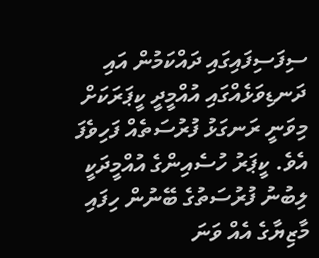ސިފަސިފައިގައި ދައްކަމުން އައި ދަނޑިވަޅެއްގައި އުއްމީދީ ކީޕަރަކަށް މިވަނީ ރަނގަޅު ފުރުސަތެއް ފަހިވެފަ އެވެ. ކީޕަރު ހުސެއިންގެ އުއްމީދަކީ ލިބުނު ފުރުސަތުގެ ބޭނުން ހިފައި މާޒިޔާގެ އެއް ވަނަ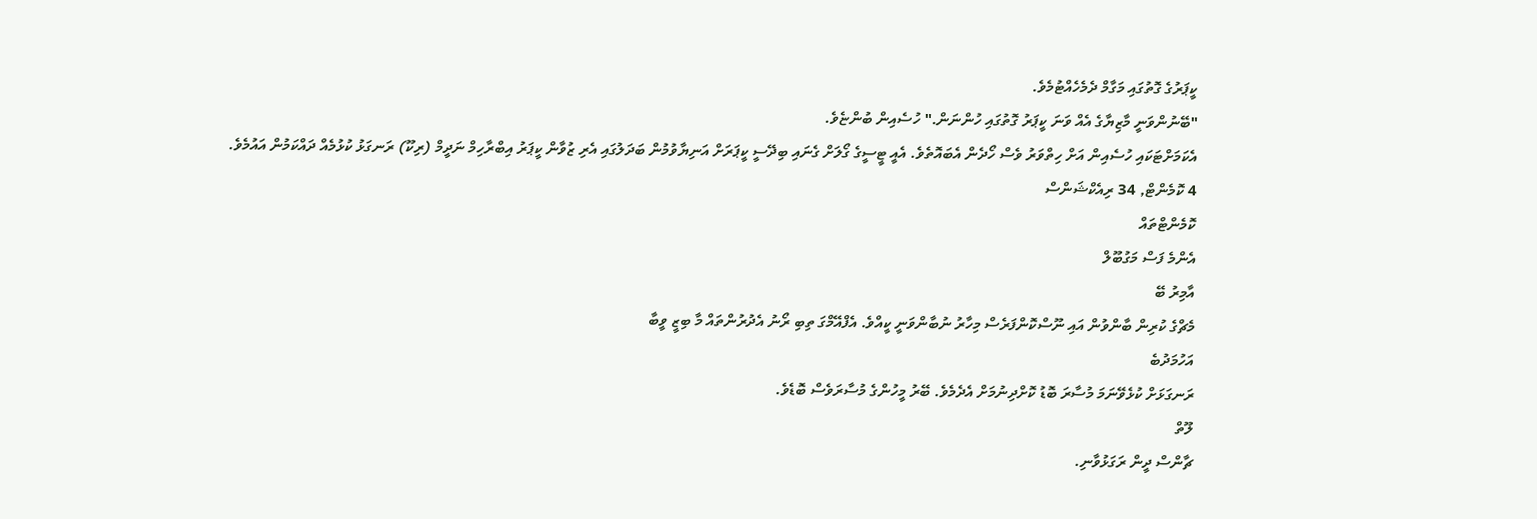ކީޕަރުގެ ގޮތުގައި މަގާމް ދެމެހެއްޓުމެވެ.
"ބޭނުންވަނީ މާޒިޔާގެ އެއް ވަނަ ކީޕަރު ގޮތުގައި ހުންނަން." ހުސެއިން ބުންޏެވެ.
އެކަމަށްޓަކައި ހުސެއިން އަށް ހިތްވަރު ވެސް ހޯދެން އެބައޮތެވެ. އެއީ ޓީސީގެ ގޯލަށް ގެނައި ބިދޭސީ ކީޕަރަށް އަނިޔާވުމުން ބަދަލުގައި އެރި ޒުވާން ކީޕަރު އިބްރާހިމް ނަދީމް (ރިކޫ) ރަނގަޅު ކުޅުމެއް ދައްކަމުން އައުމެވެ.
4 ކޮމެންޓް, 34 ރިއެކްޝަންސް
ކޮމެންޓްތައް
އެންމެ ފަސް މަގުބޫލް
އާމިރު ބޭ
މެޗްގެ ކުރިން ބާންވުން އައި ނޫސްކޮންފަރެސް މިހާރު ނުބާންވަނީ ކީއްވެ. އެފްއޭމްގަ ތިބި ރޯނު އެދުރުންތައް މާ ބިޒީ ވީބާ
އަހުމަދުބެ
ރަނގަޅަށް ކުޅެވޭނަމަ މުސާރަ ބޮޑު ކޮށްދިނުމަށް އެދެމެވެ. ބޭރު މީހުންގެ މުސާރަވެސް ބޮޑެވެ.
ލޫތް
ޗާންސް ދީން ރަގަޅުވާނި.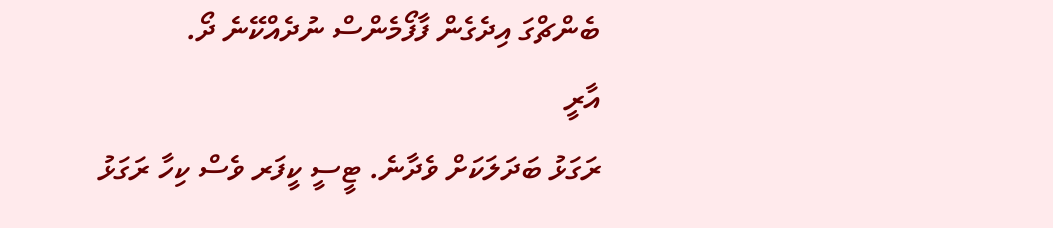ބެންޗްގަ އިދެގެން ފާފޯމެންސް ނުދެއްކޭނެ ދޯ.
އާރީ
ރަގަޅު ބަދަލަކަށް ވެދާނެ. ޓީސީ ކީފަރ ވެސް ކިހާ ރަގަޅު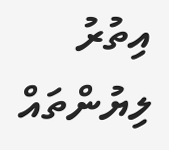އިތުރު ލިޔުންތައް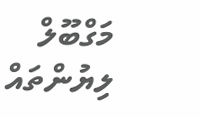މަގްބޫލް ލިޔުންތައް